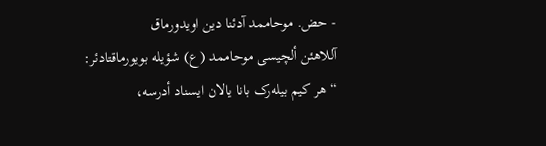- حض. موحاممد آدئنا دین اویدورماق
آللاهئن ألچیسی موحاممد (ع) شؤیلە بویورماقتادئر:
“هر کیم بیلەرک بانا یالان ایسناد أدرسە،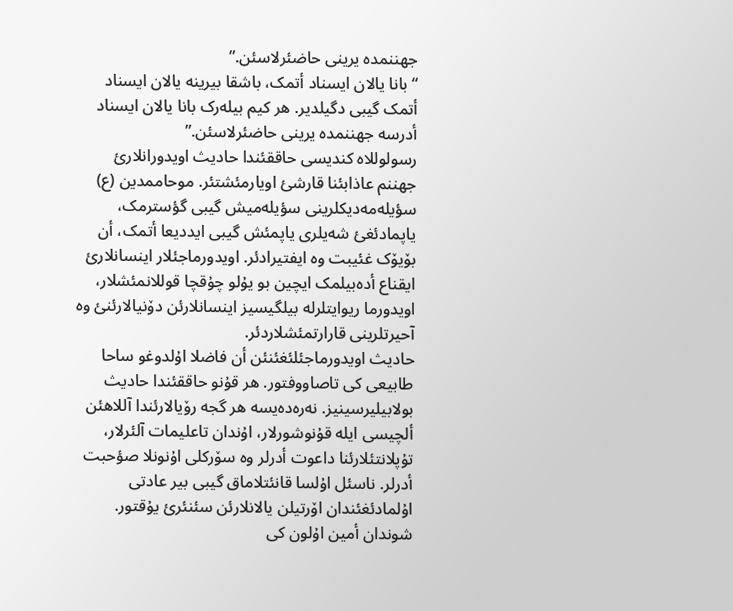جهننمدە یرینی حاضئرلاسئن.”
“بانا یالان ایسناد أتمک، باشقا بیرینە یالان ایسناد أتمک گیبی دگیلدیر. هر کیم بیلەرک بانا یالان ایسناد أدرسە جهننمدە یرینی حاضئرلاسئن.”
رسولوللاە کندیسی حاققئندا حادیث اویدورانلارئ جهننم عاذابئنا قارشئ اویارمئشتئر. موحاممدین (ع) سؤیلەمەدیکلرینی سؤیلەمیش گیبی گؤسترمک، یاپمادئغئ شەیلری یاپمئش گیبی ایددیعا أتمک، أن بۆیۆک غئیبت وە ایفتیرادئر. اویدورماجئلار اینسانلارئ ایقناع أدەبیلمک ایچین بو یۇلو چۇقچا قوللانمئشلار، اویدورما ریوایتلرلە بیلگیسیز اینسانلارئن دۆنیالارئنئ وە آحیرتلرینی قارارتمئشلاردئر.
حادیث اویدورماجئلئغئنئن أن فاضلا اۇلدوغو ساحا طابیعی کی تاصاووفتور. هر قۇنو حاققئندا حادیث بولابیلیرسینیز. نەرەدەیسە هر گجە رۆیالارئندا آللاهئن ألچیسی ایلە قۇنوشورلار، اۇندان تاعلیمات آلئرلار، تۇپلانتئلارئنا داعوت أدرلر وە سۆرکلی اۇنونلا صؤحبت أدرلر. ناسئل اۇلسا قانئتلاماق گیبی بیر عادتی اۇلمادئغئندان اۆرتیلن یالانلارئن سئنئرئ یۇقتور. شوندان أمین اۇلون کی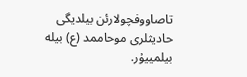تاصاووفچولارئن بیلدیگی حادیثلری موحاممد (ع) بیلە بیلمییۇر.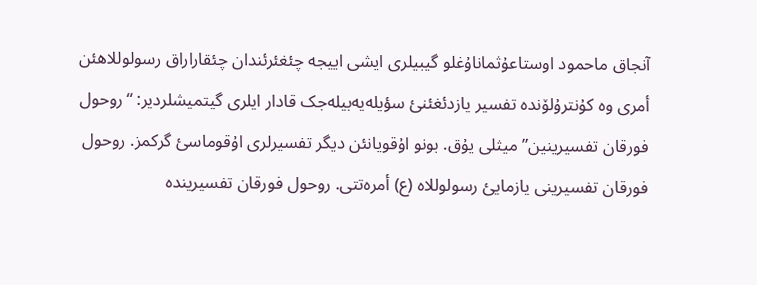آنجاق ماحمود اوستاعۇثماناۇغلو گیبیلری ایشی اییجە چئغئرئندان چئقاراراق رسولوللاهئن أمری وە کۇنترۇلۆندە تفسیر یازدئغئنئ سؤیلەیەبیلەجک قادار ایلری گیتمیشلردیر: “روحول فورقان تفسیرینین” میثلی یۇق. بونو اۇقویانئن دیگر تفسیرلری اۇقوماسئ گرکمز. روحول فورقان تفسیرینی یازمایئ رسولوللاە (ع) أمرەتتی. روحول فورقان تفسیریندە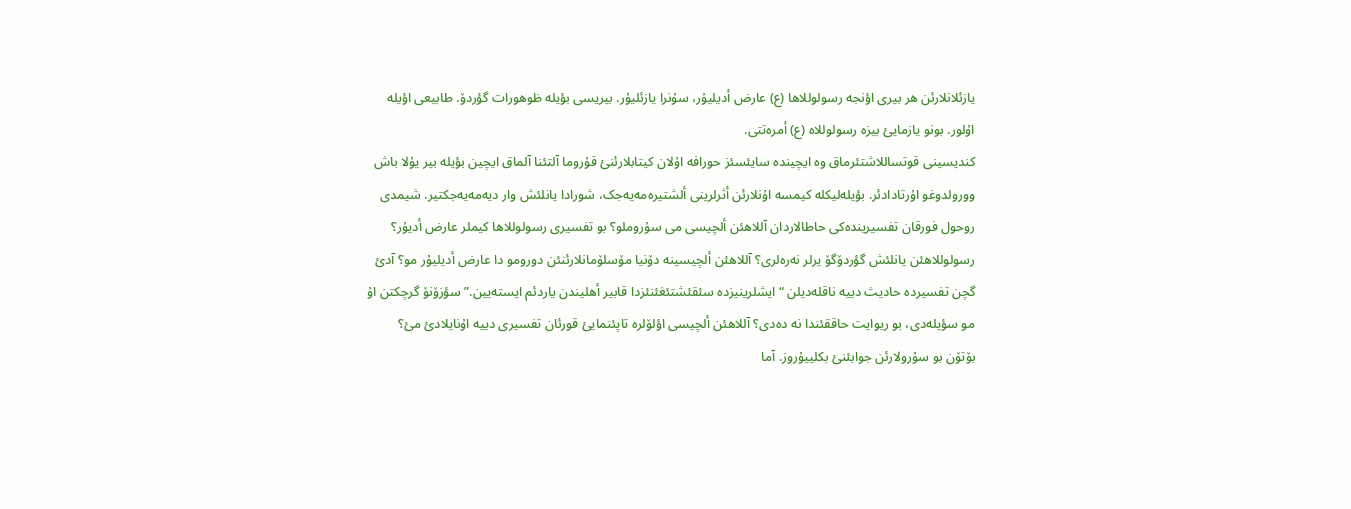یازئلانلارئن هر بیری اؤنجە رسولوللاها (ع) عارض أدیلیۇر، سۇنرا یازئلیۇر. بیریسی بؤیلە ظوهورات گؤردۆ. طابیعی اؤیلە اۇلور. بونو یازمایئ بیزە رسولوللاە (ع) أمرەتتی.
کندیسینی قوتساللاشتئرماق وە ایچیندە سایئسئز حورافە اۇلان کیتابلارئنئ قۇروما آلتئنا آلماق ایچین بؤیلە بیر یۇلا باش وورولدوغو اۇرتادادئر. بؤیلەلیکلە کیمسە اۇنلارئن أثرلرینی ألشتیرەمەیەجک، شورادا یانلئش وار دیەمەیەجکتیر. شیمدی روحول فورقان تفسیریندەکی حاطالاردان آللاهئن ألچیسی می سۇروملو؟ بو تفسیری رسولوللاها کیملر عارض أدیۇر؟ رسولوللاهئن یانلئش گؤردۆگۆ یرلر نەرەلری؟ آللاهئن ألچیسینە دۆنیا مۆسلۆمانلارئنئن دورومو دا عارض أدیلیۇر مو؟ آدئ گچن تفسیردە حادیث دییە ناقلەدیلن “ایشلرینیزدە سئقئشتئغئنئزدا قابیر أهلیندن یاردئم ایستەیین.” سؤزۆنۆ گرچکتن اۇ مو سؤیلەدی، بو ریوایت حاققئندا نە دەدی؟ آللاهئن ألچیسی اؤلۆلرە تاپئنمایئ قورئان تفسیری دییە اۇنایلادئ مئ؟
بۆتۆن بو سۇرولارئن جوابئنئ بکلییۇروز. آما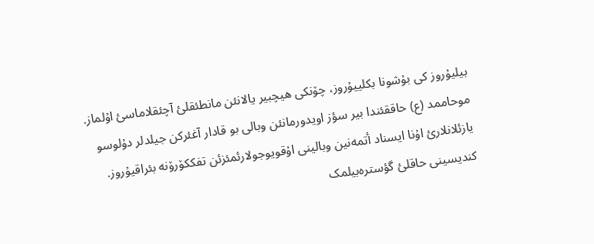بیلیۇروز کی بۇشونا بکلییۇروز، چۆنکی هیچبیر یالانئن مانطئقلئ آچئقلاماسئ اۇلماز. موحاممد (ع) حاققئندا بیر سؤز اویدورمانئن وبالی بو قادار آغئرکن جیلدلر دۇلوسو یازئلانلارئ اۇنا ایسناد أتمەنین وبالینی اۇقویوجولارئمئزئن تفککۆرۆنە بئراقیۇروز.
کندیسینی حاقلئ گؤسترەبیلمک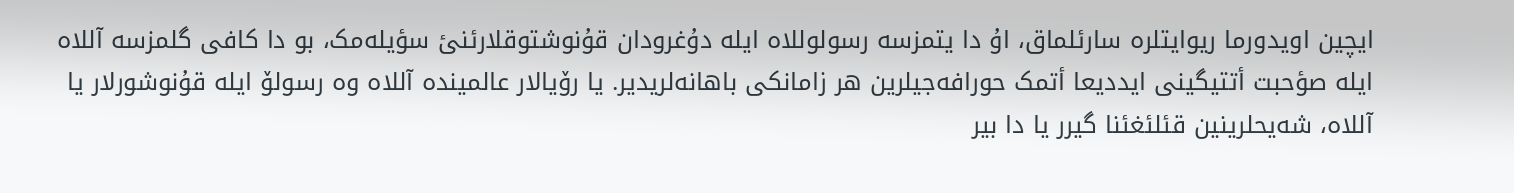ایچین اویدورما ریوایتلرە سارئلماق، اۇ دا یتمزسە رسولوللاە ایلە دۇغرودان قۇنوشتوقلارئنئ سؤیلەمک، بو دا کافی گلمزسە آللاە ایلە صؤحبت أتتیگینی ایددیعا أتمک حورافەجیلرین هر زامانکی باهانەلریدیر. یا رۆیالار عالمیندە آللاە وە رسولۆ ایلە قۇنوشورلار یا آللاە، شەیحلرینین قئلئغئنا گیرر یا دا بیر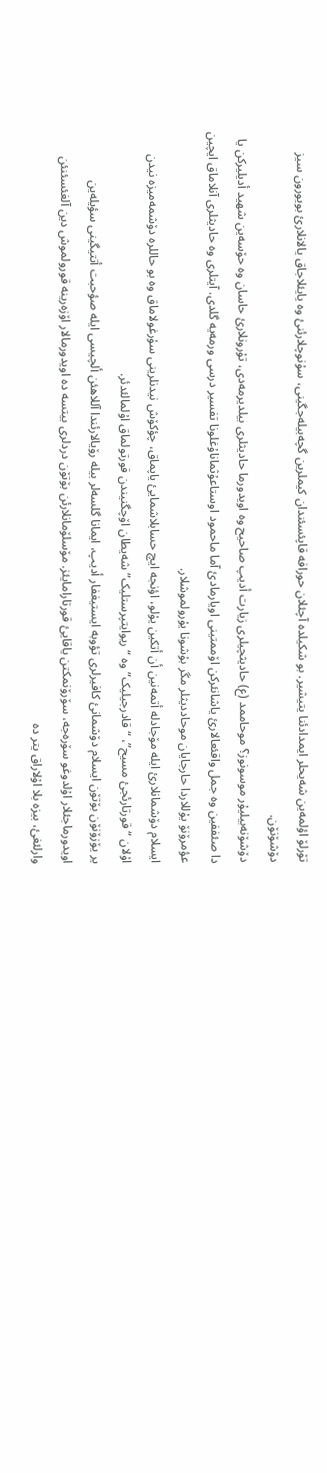تۆرلۆ اؤلمەین شەیحلر ایمدادئنا یتیشیر. بو شکیلدە آچئلان حورافە قاپئسئندان کیملرین گچەبیلەجگینی، سۇنوچلارئنئ وە یایئلاجاق یالانلارئ بویورون سیز دۆشۆنۆن.
دۆشۆنەبیلیۇر موسونوز؟ موحاممد (ع) حادیثچیلری زیارت أدیپ صاحیح وە اویدورما حادیثلری بیلدیرمەدی، تۇرونلارئ حاسان وە حۆسەین شهید أدیلیرکن یا دا صئففین وە جمل واقئعالارئ یاشانئرکن اۆممتینی اویارمادئ آما ماحمود اوستاعۇثماناۇغلونا تفسیر درسی ورمەیە گلدی. آیتلری وە حادیثلری آنلاماق ایچین عؤمرۆنۆ یۇللاردا حارجایان موحاددیثلر مگر بۇشونا یۇرولموشلار.
ایسلام دۆشمانلارئ ایلە مۆجادلە أتمەنین أن أتکین یۇلو، اؤنجە ایچ حسابلاشمایئ یاپماق، چؤکۆش نیدنلرینی سۇرغولاماق وە بو حاللرە دۆشمەمیزە نیدن اۇلان “قورتارئجئ مسیح”، “قادرجیلیک” وە “ریوایتپرستلیک” شەیطان اۆچگنیندن قورتولماق اۇلمالئدئر.
یر یۆزۆنۆن بۆتۆن ایسلام دۆشمانئ کافیرلری تؤوبە ایستیغفار أدیپ، ایمانا گلسەلر بیلە رۆیالارئندا آللاهئن ألچیسی ایلە صؤحبت أتتیگینی سؤیلەین اویدورماجئلار اۇلدوغو سۆرەجە، سۆرۆنمکتن یاقایئ قورتارامایئز. مۆسلۆمانلارئن بۆتۆن دردلری بیتسە دە اویدورمالار اۆزەرینە قورولموش دین آلغئسئنئن وارلئغئ، بیزە بلا اۇلاراق یتر دە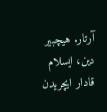آرتار. هیچبیر دین، ایسلام قادار ایچریدن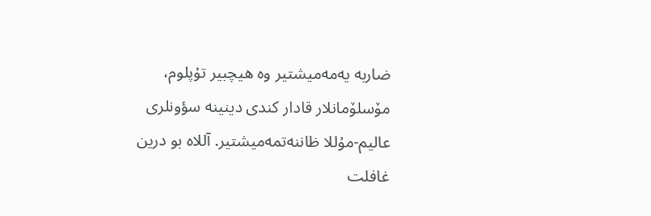ضاربە یەمەمیشتیر وە هیچبیر تۇپلوم، مۆسلۆمانلار قادار کندی دینینە سؤونلری عالیم-مۇللا ظاننەتمەمیشتیر. آللاە بو درین غافلت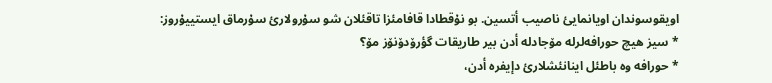اویقوسوندان اویانمایئ ناصیب أتسین. بو نۇقطادا قافامئزا تاقئلان شو سۇرولارئ سۇرماق ایستییۇروز:
* سیز هیچ حورافەلرلە مۆجادلە أدن بیر طاریقات گؤرۆدۆنۆز مۆ؟
* حورافە وە باطئل اینانئشلارئ دإیفرە أدن،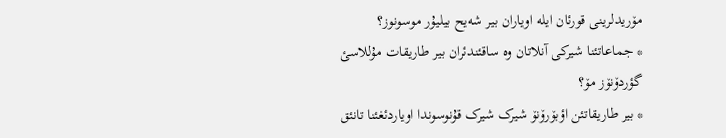مۆریدلرینی قورئان ایلە اویاران بیر شەیح بیلیۇر موسونوز؟
* جماعاتئنا شیرکی آنلاتان وە ساقئندئران بیر طاریقات مۇللاسئ گؤردۆنۆز مۆ؟
* بیر طاریقاتئن اؤبۆرۆنۆ شیرک شیرک قۇنوسوندا اویاردئغئنا تانئق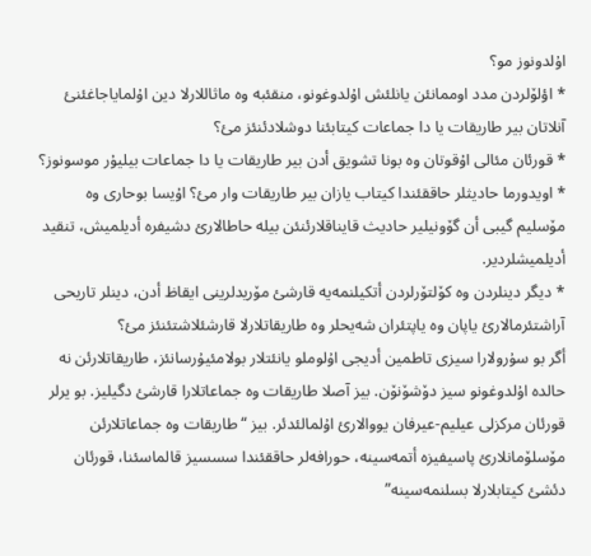اۇلدونوز مو؟
* اؤلۆلردن مدد اوممانئن یانلئش اۇلدوغونو، منقئبە وە ماثاللارلا دین اۇلمایاجاغئنئ آنلاتان بیر طاریقات یا دا جماعات کیتابئنا دوشلادئنئز مئ؟
* قورئان مئالی اۇقوتان وە بونا تشویق أدن بیر طاریقات یا دا جماعات بیلیۇر موسونوز؟
* اویدورما حادیثلر حاققئندا کیتاب یازان بیر طاریقات وار مئ؟ اۇیسا بوحاری وە مۆسلیم گیبی أن گۆونیلیر حادیث قایناقلارئنئن بیلە حاطالارئ دشیفرە أدیلمیش، تنقید أدیلمیشلردیر.
* دیگر دینلردن وە کۆلتۆرلردن أتکیلنمەیە قارشئ مۆریدلرینی ایقاظ أدن، دینلر تاریحی آراشتئرمالارئ یاپان وە یاپتئران شەیحلر وە طاریقاتلارلا قارشئلاشتئنئز مئ؟
أگر بو سۇرولارا سیزی تاطمین أدیجی اۇلوملو یانئتلار بولامئیۇرسانئز، طاریقاتلارئن نە حالدە اۇلدوغونو سیز دۆشۆنۆن. بیز آصلا طاریقات وە جماعاتلارا قارشئ دگیلیز. بو یرلر قورئان مرکزلی عیلیم-عیرفان یووالارئ اۇلمالئدئر. بیز “طاریقات وە جماعاتلارئن مۆسلۆمانلارئ پاسیفیزە أتمەسینە، حورافەلر حاققئندا سسسیز قالماسئنا، قورئان دئشئ کیتابلارلا بسلنمەسینە”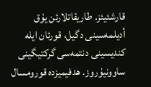قارشئیئز. طاریقاتلارئن یۇق أدیلمەسینی دگیل، قورئان ایلە کندیسینی دنتمەسی گرکتیگینی ساوونیۇروز. هدفیمیزدە قورومسال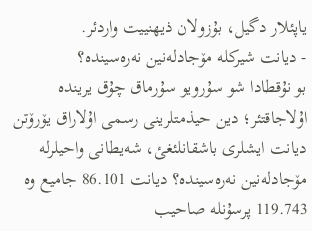یاپئلار دگیل، بۇزولان ذیهنییت واردئر.
- دیانت شیرکلە مۆجادلەنین نەرەسیندە؟
بو نۇقطادا شو سۇرویو سۇرماق چۇق یریندە اۇلاجاقتئر؛ دین حیذمتلرینی رسمی اۇلاراق یۆرۆتن دیانت ایشلری باشقانلئغئ، شەیطانی واحیلرلە مۆجادلەنین نەرەسیندە؟ دیانت 86.101 جامیع وە 119.743 پرسۇنلە صاحیب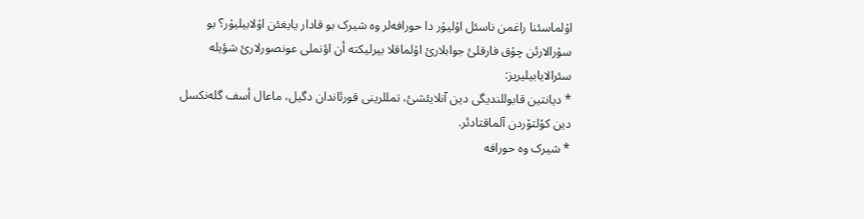اۇلماسئنا راغمن ناسئل اۇلیۇر دا حورافەلر وە شیرک بو قادار یایغئن اۇلابیلیۇر؟ بو سۇرالارئن چۇق فارقلئ جوابلارئ اۇلماقلا بیرلیکتە أن اؤنملی عونصورلارئ شؤیلە سئرالایابیلیریز:
* دیانتین قابوللندیگی دین آنلایئشئ، تمللرینی قورئاندان دگیل، ماعال أسف گلەنکسل دین کۆلتۆردن آلماقتادئر.
* شیرک وە حورافە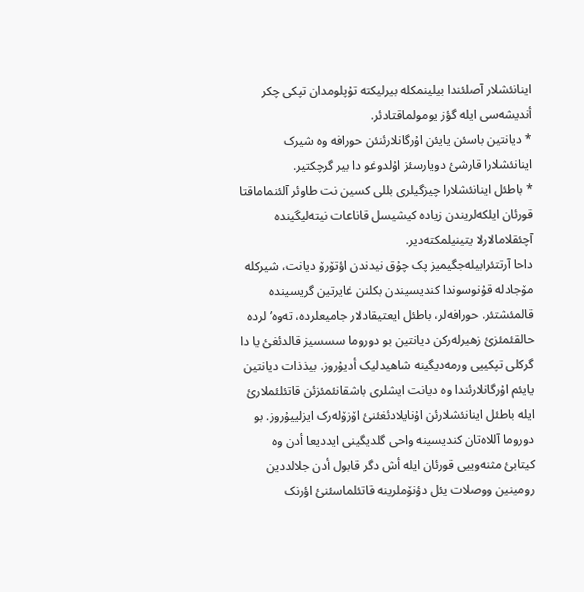اینانئشلار آصلئندا بیلینمکلە بیرلیکتە تۇپلومدان تپکی چکر أندیشەسی ایلە گؤز یومولماقتادئر.
* دیانتین باسئن یایئن اۇرگانلارئنئن حورافە وە شیرک اینانئشلارا قارشئ دویارسئز اۇلدوغو دا بیر گرچکتیر.
* باطئل اینانئشلارا چیزگیلری بللی کسین نت طاوئر آلئنماماقتا قورئان ایلکەلریندن زیادە کیشیسل قاناعات نیتەلیگیندە آچئقلامالارلا یتینیلمکتەدیر.
داحا آرتتئرابیلەجگیمیز پک چۇق نیدندن اؤتۆرۆ دیانت، شیرکلە مۆجادلە قۇنوسوندا کندیسیندن بکلنن غایرتین گریسیندە قالمئشتئر. حورافەلر، باطئل ایعتیقادلار جامیعلردە، تەوە’لردە حالقئمئزئ زهیرلەرکن دیانتین بو دوروما سسسیز قالدئغئ یا دا گرکلی تپکییی ورمەدیگینە شاهیدلیک أدیۇروز. بیذذات دیانتین یایئم اۇرگانلارئندا وە دیانت ایشلری باشقانئمئزئن قاتئلئملارئ ایلە باطئل اینانئشلارئن اۇنایلادئغئنئ اۆزۆلەرک ایزلییۇروز. بو دوروما آللاەتان کندیسینە واحی گلدیگینی ایددیعا أدن وە کیتابئ مثنەوییی قورئان ایلە أش دگر قابول أدن جلالددین رومینین ووصلات یئل دؤنۆملرینە قاتئلماسئنئ اؤرنک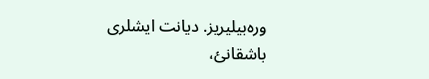ورەبیلیریز. دیانت ایشلری باشقانئ،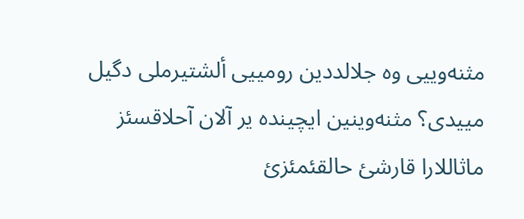مثنەوییی وە جلالددین رومییی ألشتیرملی دگیل مییدی؟ مثنەوینین ایچیندە یر آلان آحلاقسئز ماثاللارا قارشئ حالقئمئزئ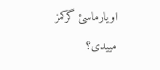اویارماسئ گرکمز مییدی؟